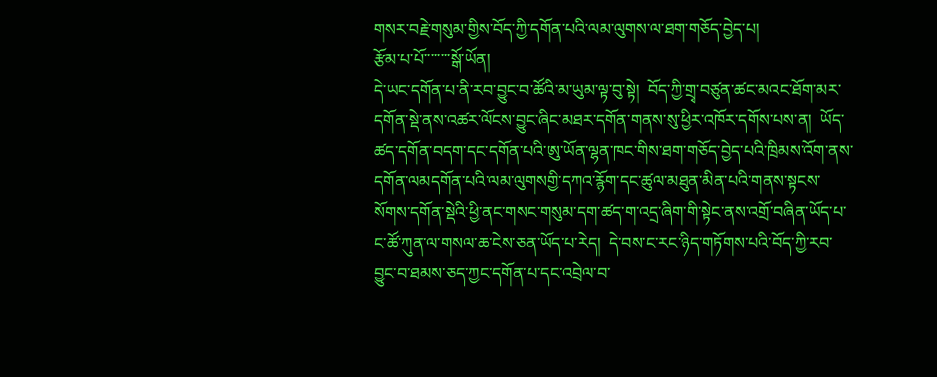གསར་བརྗེ་གསུམ་གྱིས་བོད་ཀྱི་དགོན་པའི་ལམ་ལུགས་ལ་ཐག་གཅོད་བྱེད་པ།
རྩོམ་པ་པོ་་་་་་་་སྒོ་ཡོན།
དེ་ཡང་དགོན་པ་ནི་རབ་བྱུང་བ་ཚོའི་མ་ཡུམ་ལྟ་བུ་སྟེ།  བོད་ཀྱི་གྲྭ་བཙུན་ཚང་མའང་ཐོག་མར་དགོན་སྡེ་ནས་འཚར་ལོངས་བྱུང་ཞིང་མཐར་དགོན་གནས་སུ་ཕྱིར་འཁོར་དགོས་པས་ན།  ཡོད་ཚད་དགོན་བདག་དང་དགོན་པའི་ཨུ་ཡོན་ལྷན་ཁང་གིས་ཐག་གཅོད་བྱེད་པའི་ཁྲིམས་འོག་ནས་དགོན་ལམདགོན་པའི་ལམ་ལུགསགྱི་དཀའ་རྙོག་དང་ཚུལ་མཐུན་མིན་པའི་གནས་སྟངས་སོགས་དགོན་སྡེའི་ཕྱི་ནང་གསང་གསུམ་དག་ཚད་ག་འདྲ་ཞིག་གི་སྟེང་ནས་འགྲོ་བཞིན་ཡོད་པ་ང་ཚོ་ཀུན་ལ་གསལ་ཆ་ངེས་ཅན་ཡོད་པ་རེད།  དེ་བས་ང་རང་ཉིད་གཏོགས་པའི་བོད་ཀྱི་རབ་བྱུང་བ་ཐམས་ཅད་ཀྱང་དགོན་པ་དང་འབྲེལ་བ་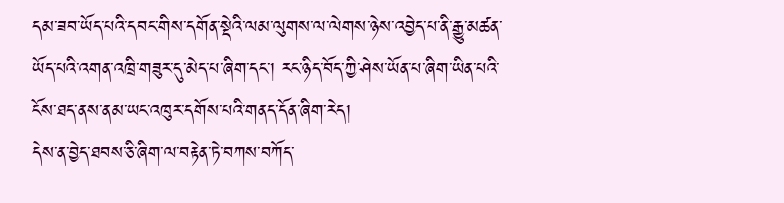དམ་ཟབ་ཡོད་པའི་དབང་གིས་དགོན་སྡེའི་ལམ་ལུགས་ལ་ལེགས་ཉེས་འབྱེད་པ་ནི་རྒྱུ་མཚན་ཡོད་པའི་འགན་འཁྲི་གཟུར་དུ་མེད་པ་ཞིག་དང་། རང་ཉིད་བོད་ཀྱི་ཤེས་ཡོན་པ་ཞིག་ཡིན་པའི་ངོས་ཐད་ནས་ནམ་ཡང་འཁུར་དགོས་པའི་གནད་དོན་ཞིག་རེད།
དེས་ན་བྱེད་ཐབས་ཅི་ཞིག་ལ་བརྟེན་ཏེ་བཀས་བཀོད་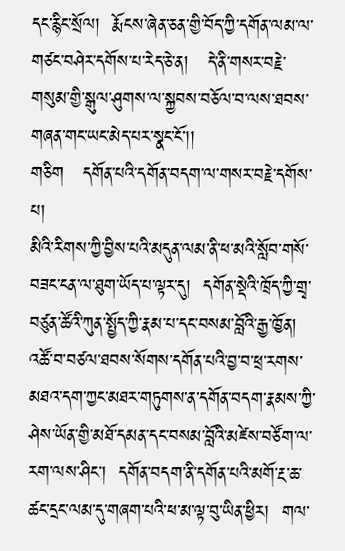དང་རྙིང་སྲོལ།  རྨོངས་ཞེན་ཅན་གྱི་བོད་ཀྱི་དགོན་ལམ་ལ་གཙང་བཤེར་དགོས་པ་རེད་ཅེ་ན།   དེ་ནི་གསར་བརྗེ་གསུམ་གྱི་སྒུལ་ཤུགས་ལ་སྐྱབས་བཅོལ་བ་ལས་ཐབས་གཞན་གང་ཡང་མེད་པར་སྣང་ངོ་།།
གཅིག   དགོན་པའི་དགོན་བདག་ལ་གསར་བརྗེ་དགོས་པ།
མིའི་རིགས་ཀྱི་བྱིས་པའི་མདུན་ལམ་ནི་ཕ་མའི་སློབ་གསོ་བཟང་ངན་ལ་ཐུག་ཡོད་པ་ལྟར་དུ།  དགོན་སྡེའི་ཁྲོད་ཀྱི་གྲྭ་བཙུན་ཚོའི་ཀུན་སྤྱོད་ཀྱི་རྣམ་པ་དང་བསམ་བློའི་རྒྱ་ཁྱོན། འཚོ་བ་བཙལ་ཐབས་སོགས་དགོན་པའི་བྱ་བ་ཕྲ་རགས་མཐའ་དག་ཀྱང་མཐར་གཏུགས་ན་དགོན་བདག་རྣམས་ཀྱི་ཤེས་ཡོན་གྱི་མཐོ་དམན་དང་བསམ་བློའི་མཛེས་བཙོག་ལ་རག་ལས་ཤིང་།  དགོན་བདག་ནི་དགོན་པའི་མགོ་རྔ་ཆ་ཚང་དྲང་ལམ་དུ་གཞག་པའི་ཕ་མ་ལྟ་བུ་ཡིན་ཕྱིར།  གལ་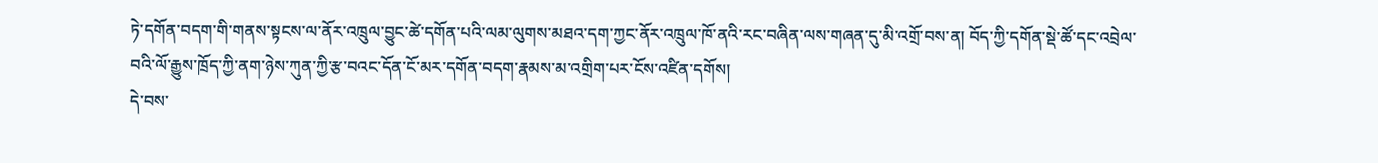ཏེ་དགོན་བདག་གི་གནས་སྟངས་ལ་ནོར་འཁྲུལ་བྱུང་ཚེ་དགོན་པའི་ལམ་ལུགས་མཐའ་དག་ཀྱང་ནོར་འཁྲུལ་ཁོ་ནའི་རང་བཞིན་ལས་གཞན་དུ་མི་འགྲོ་བས་ན། བོད་ཀྱི་དགོན་སྡེ་ཚོ་དང་འབྲེལ་བའི་ལོ་རྒྱུས་ཁྲོད་ཀྱི་ནག་ཉེས་ཀུན་ཀྱི་རྩ་བའང་དོན་ངོ་མར་དགོན་བདག་རྣམས་མ་འགྲིག་པར་ངོས་འཛིན་དགོས།
དེ་བས་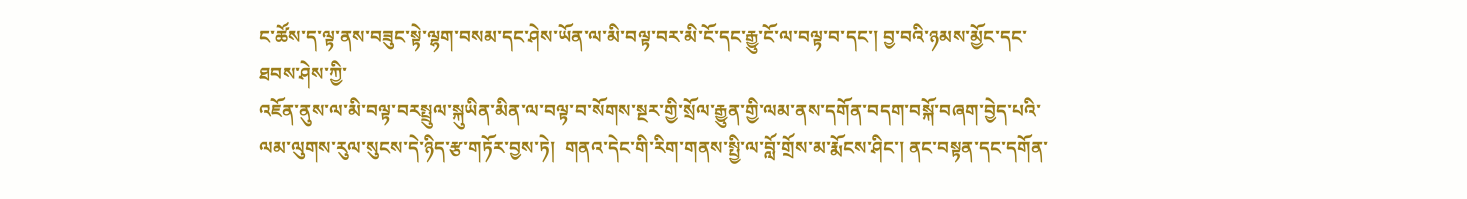ང་ཚོས་ད་ལྟ་ནས་བཟུང་སྟེ་ལྷག་བསམ་དང་ཤེས་ཡོན་ལ་མི་བལྟ་བར་མི་ངོ་དང་རྒྱུ་ངོ་ལ་བལྟ་བ་དང་། བྱ་བའི་ཉམས་མྱོང་དང་ཐབས་ཤེས་ཀྱི་
འཇོན་ནུས་ལ་མི་བལྟ་བརསྤྲུལ་སྐུཡིན་མིན་ལ་བལྟ་བ་སོགས་སྔར་གྱི་སྲོལ་རྒྱུན་གྱི་ལམ་ནས་དགོན་བདག་བསྐོ་བཞག་བྱེད་པའི་ལམ་ལུགས་རུལ་སུངས་དེ་ཉིད་རྩ་གཏོར་བྱས་ཏེ།  གནའ་དེང་གི་རིག་གནས་སྤྱི་ལ་བློ་གྲོས་མ་རྨོངས་ཤིང་། ནང་བསྟན་དང་དགོན་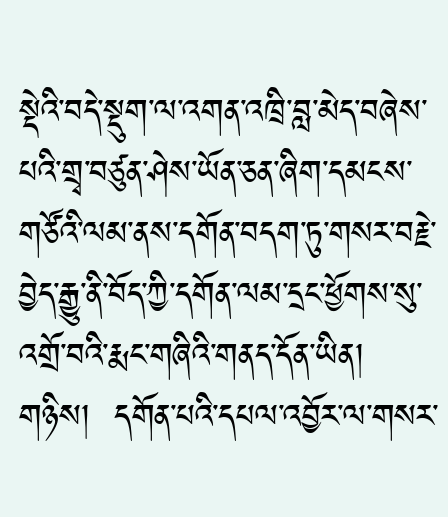སྡེའི་བདེ་སྡུག་ལ་འགན་འཁྲི་བླ་མེད་བཞེས་པའི་གྲྭ་བཙུན་ཤེས་ཡོན་ཅན་ཞིག་དམངས་གཙོའི་ལམ་ནས་དགོན་བདག་ཏུ་གསར་བརྗེ་བྱེད་རྒྱུ་ནི་བོད་ཀྱི་དགོན་ལམ་དྲང་ཕྱོགས་སུ་འགྲོ་བའི་རྨང་གཞིའི་གནད་དོན་ཡིན།
གཉིས།  དགོན་པའི་དཔལ་འབྱོར་ལ་གསར་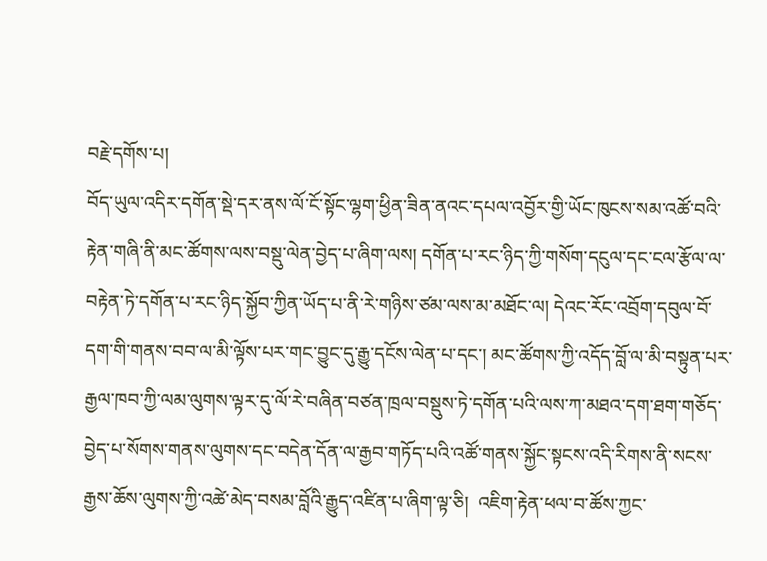བརྗེ་དགོས་པ།
བོད་ཡུལ་འདིར་དགོན་སྡེ་དར་ནས་ལོ་ངོ་སྟོང་ལྷག་ཕྱིན་ཟིན་ནའང་དཔལ་འབྱོར་གྱི་ཡོང་ཁུངས་སམ་འཚོ་བའི་རྟེན་གཞི་ནི་མང་ཚོགས་ལས་བསྡུ་ལེན་བྱེད་པ་ཞིག་ལས། དགོན་པ་རང་ཉིད་ཀྱི་གསོག་དངུལ་དང་ངལ་རྩོལ་ལ་བརྟེན་ཏེ་དགོན་པ་རང་ཉིད་སྐྱོབ་ཀྱིན་ཡོད་པ་ནི་རེ་གཉིས་ཙམ་ལས་མ་མཐོང་ལ། དེའང་རོང་འབྲོག་དབུལ་བོ་དག་གི་གནས་བབ་ལ་མི་ལྟོས་པར་གང་བྱུང་དུ་རྒྱུ་དངོས་ལེན་པ་དང་། མང་ཚོགས་ཀྱི་འདོད་བློ་ལ་མི་བསྟུན་པར་རྒྱལ་ཁབ་ཀྱི་ལམ་ལུགས་ལྟར་དུ་ལོ་རེ་བཞིན་བཙན་ཁྲལ་བསྡུས་ཏེ་དགོན་པའི་ལས་ཀ་མཐའ་དག་ཐག་གཅོད་བྱེད་པ་སོགས་གནས་ལུགས་དང་བདེན་དོན་ལ་རྒྱབ་གཏོད་པའི་འཚོ་གནས་སྐྱོང་སྟངས་འདི་རིགས་ནི་སངས་རྒྱས་ཆོས་ལུགས་ཀྱི་འཚེ་མེད་བསམ་བློའི་རྒྱུད་འཛིན་པ་ཞིག་ལྟ་ཅི།  འཇིག་རྟེན་ཕལ་བ་ཚོས་ཀྱང་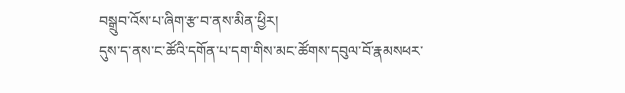བསྒྲུབ་འོས་པ་ཞིག་རྩ་བ་ནས་མིན་ཕྱིར།
དུས་ད་ནས་ང་ཚོའི་དགོན་པ་དག་གིས་མང་ཚོགས་དབུལ་བོ་རྣམསཕར་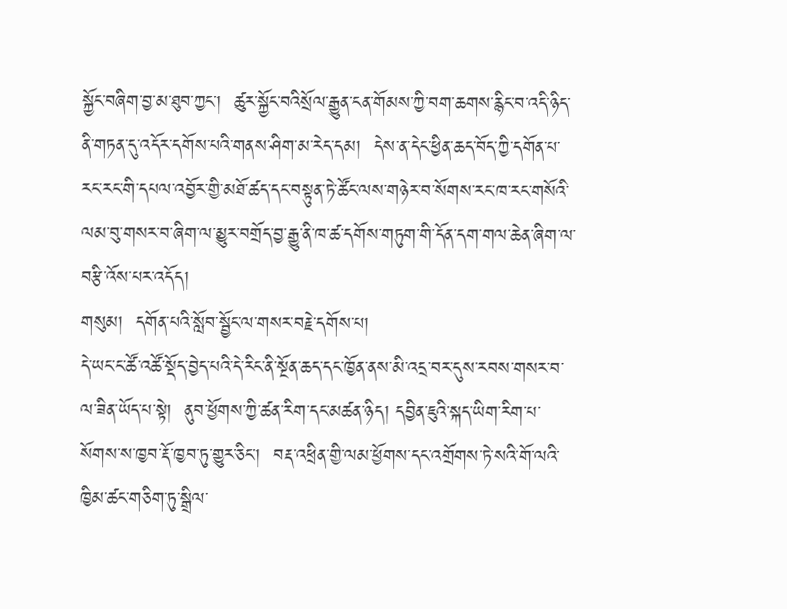སྐྱོང་བཞིག་བྱ་མ་ཐུབ་ཀྱང་།  ཚུར་སྐྱོང་བའིསྲོལ་རྒྱུན་ངན་གོམས་ཀྱི་བག་ཆགས་རྙིང་བ་འདི་ཉིད་ནི་གཏན་དུ་འདོར་དགོས་པའི་གནས་ཤིག་མ་རེད་དམ།  དེས་ན་དེང་ཕྱིན་ཆད་བོད་ཀྱི་དགོན་པ་རང་རང་གི་དཔལ་འབྱོར་གྱི་མཐོ་ཚད་དང་བསྟུན་ཏེ་ཚོང་ལས་གཉེར་བ་སོགས་རང་ཁ་རང་གསོའི་ལམ་བུ་གསར་བ་ཞིག་ལ་མྱུར་བགྲོད་བྱ་རྒྱུ་ནི་ཁ་ཚ་དགོས་གཏུག་གི་དོན་དག་གལ་ཆེན་ཞིག་ལ་བརྩི་འོས་པར་འདོད།
གསུམ།  དགོན་པའི་སློབ་སྦྱོང་ལ་གསར་བརྗེ་དགོས་པ།
དེ་ཡང་ང་ཚོ་འཚོ་སྡོད་བྱེད་པའི་དེ་རིང་ནི་སྔོན་ཆད་དང་ཁྱོན་ནས་མི་འདྲ་བར་དུས་རབས་གསར་བ་ལ་ཟིན་ཡོད་པ་སྟེ།  ནུབ་ཕྱོགས་ཀྱི་ཚན་རིག་དང་མཚན་ཉིད། དབྱིན་ཇུའི་སྐད་ཡིག་རིག་པ་སོགས་ས་ཁྱབ་རྡོ་ཁྱབ་ཏུ་གྱུར་ཅིང་།  བརྡ་འཕྲིན་གྱི་ལམ་ཕྱོགས་དང་འགྲོགས་ཏེ་སའི་གོ་ལའི་ཁྱིམ་ཚང་གཅིག་ཏུ་སྒྲིལ་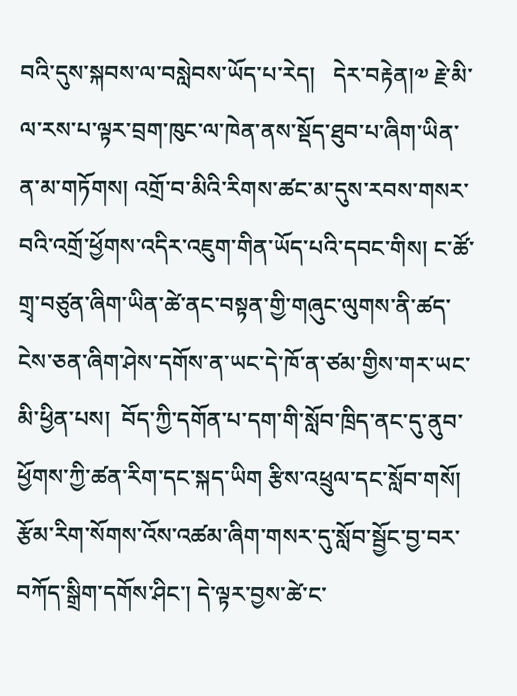བའི་དུས་སྐབས་ལ་བསླེབས་ཡོད་པ་རེད།   དེར་བརྟེན།༧ རྗེ་མི་ལ་རས་པ་ལྟར་བྲག་ཁུང་ལ་ཁེན་ནས་སྡོད་ཐུབ་པ་ཞིག་ཡིན་ན་མ་གཏོགས། འགྲོ་བ་མིའི་རིགས་ཚང་མ་དུས་རབས་གསར་བའི་འགྲོ་ཕྱོགས་འདིར་འཇུག་གིན་ཡོད་པའི་དབང་གིས། ང་ཚོ་གྲྭ་བཙུན་ཞིག་ཡིན་ཚེ་ནང་བསྟན་གྱི་གཞུང་ལུགས་ནི་ཚད་ངེས་ཅན་ཞིག་ཤེས་དགོས་ན་ཡང་དེ་ཁོ་ན་ཙམ་གྱིས་གར་ཡང་མི་ཕྱིན་པས།  བོད་ཀྱི་དགོན་པ་དག་གི་སློབ་ཁྲིད་ནང་དུ་ནུབ་ཕྱོགས་ཀྱི་ཚན་རིག་དང་སྐད་ཡིག རྩིས་འཕྲུལ་དང་སློབ་གསོ།  རྩོམ་རིག་སོགས་འོས་འཚམ་ཞིག་གསར་དུ་སློབ་སྦྱོང་བྱ་བར་བཀོད་སྒྲིག་དགོས་ཤིང་། དེ་ལྟར་བྱས་ཚེ་ང་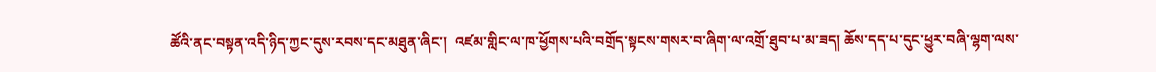ཚོའི་ནང་བསྟན་འདི་ཉིད་ཀྱང་དུས་རབས་དང་མཐུན་ཞིང་།  འཛམ་གླིང་ལ་ཁ་ཕྱོགས་པའི་བགྲོད་སྟངས་གསར་བ་ཞིག་ལ་འགྲོ་ཐུབ་པ་མ་ཟད། ཆོས་དད་པ་དུང་ཕྱུར་བཞི་ལྷག་ལས་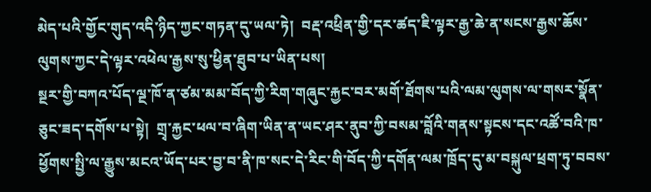མེད་པའི་གྱོང་གུད་འདི་ཉིད་ཀྱང་གཏན་དུ་ཡལ་ཏེ།  བརྡ་འཕྲིན་གྱི་དར་ཚད་ཇི་ལྟར་རྒྱ་ཆེ་ན་སངས་རྒྱས་ཆོས་ལུགས་ཀྱང་དེ་ལྟར་འཕེལ་རྒྱས་སུ་ཕྱིན་ཐུབ་པ་ཡིན་པས།
སྔར་གྱི་བཀའ་པོད་ལྔ་ཁོ་ན་ཙམ་མམ་བོད་ཀྱི་རིག་གཞུང་རྐྱང་བར་མགོ་ཐོགས་པའི་ལམ་ལུགས་ལ་གསར་སྣོན་ཅུང་ཟད་དགོས་པ་སྟེ།  གྲྭ་རྐྱང་ཕལ་བ་ཞིག་ཡིན་ན་ཡང་ཤར་ནུབ་ཀྱི་བསམ་བློའི་གནས་སྟངས་དང་འཚོ་བའི་ཁ་ཕྱོགས་སྤྱི་ལ་རྒྱུས་མངའ་ཡོད་པར་བྱ་བ་ནི་ཁ་སང་དེ་རིང་གི་བོད་ཀྱི་དགོན་ལམ་ཁྲོད་དུ་མ་བསྐུལ་ཕྲག་ཏུ་བབས་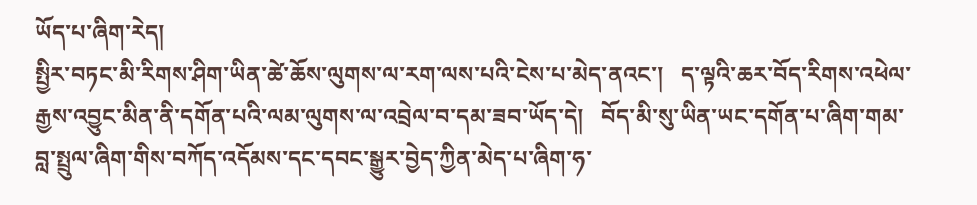ཡོད་པ་ཞིག་རེད།
སྤྱིར་བཏང་མི་རིགས་ཤིག་ཡིན་ཚེ་ཆོས་ལུགས་ལ་རག་ལས་པའི་ངེས་པ་མེད་ནའང་།   ད་ལྟའི་ཆར་བོད་རིགས་འཕེལ་རྒྱས་འབྱུང་མིན་ནི་དགོན་པའི་ལམ་ལུགས་ལ་འབྲེལ་བ་དམ་ཟབ་ཡོད་དེ།   བོད་མི་སུ་ཡིན་ཡང་དགོན་པ་ཞིག་གམ་བླ་སྤྲུལ་ཞིག་གིས་བཀོད་འདོམས་དང་དབང་སྒྱུར་བྱེད་ཀྱིན་མེད་པ་ཞིག་ཧ་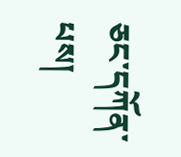ཅང་དཀོན་པས།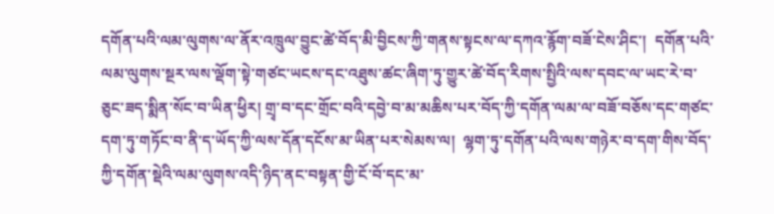དགོན་པའི་ལམ་ལུགས་ལ་ནོར་འཁྲུལ་བྱུང་ཚེ་བོད་མི་བྱིངས་ཀྱི་གནས་སྟངས་ལ་དཀའ་རྙོག་བཟོ་ངེས་ཤིང་།  དགོན་པའི་ལམ་ལུགས་སྔར་ལས་ལྡོག་སྟེ་གཙང་ཡངས་དང་འཐུས་ཚང་ཞིག་ཏུ་གྱུར་ཚེ་བོད་རིགས་སྤྱིའི་ལས་དབང་ལ་ཡང་རེ་བ་ཅུང་ཟད་སྨིན་སོང་བ་ཡིན་ཕྱིར། གྲྭ་བ་དང་གྲོང་བའི་དབྱེ་བ་མ་མཆིས་པར་བོད་ཀྱི་དགོན་ལམ་ལ་བཟོ་བཅོས་དང་གཙང་དག་ཏུ་གཏོང་བ་ནི་ད་ཡོད་ཀྱི་ལས་དོན་དངོས་མ་ཡིན་པར་སེམས་ལ།  ལྷག་ཏུ་དགོན་པའི་ལས་གཉེར་བ་དག་གིས་བོད་ཀྱི་དགོན་སྡེའི་ལམ་ལུགས་འདི་ཉིད་ནང་བསྟན་གྱི་ངོ་བོ་དང་མ་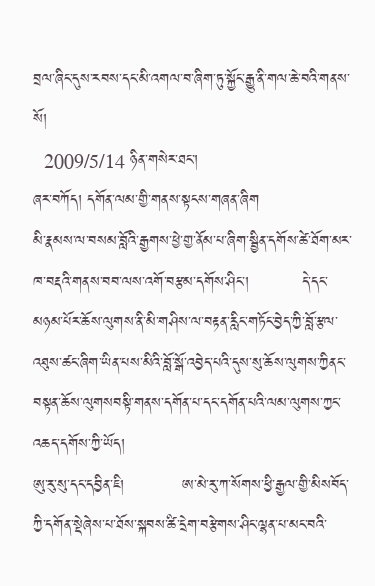བྲལ་ཞིང་དུས་རབས་དང་མི་འགལ་བ་ཞིག་ཏུ་སྐྱོང་རྒྱུ་ནི་གལ་ཆེ་བའི་གནས་སོ།
  2009/5/14 ཉིན་གསེར་ཐང་།
ཞར་བཀོད། དགོན་ལམ་གྱི་གནས་སྟངས་གཞན་ཞིག
མི་རྣམས་ལ་བསམ་བློའི་རྒྱགས་ཕྱེ་གྱ་ནོམ་པ་ཞིག་སྦྱིན་དགོས་ཚེ་ཐོག་མར་ཁ་བརྡའི་གནས་བབ་ལས་འགོ་བརྩམ་དགོས་ཤིང་།          དེ་དང་མཉམ་པོར་ཆོས་ལུགས་ནི་མི་གཤིས་ལ་བརྟན་རླིང་གཏོང་བྱེད་ཀྱི་བློ་རྩལ་འཐུས་ཚང་ཞིག་ཡིན་པས་མིའི་བློ་སྒོ་འབྱེད་པའི་དུས་སུ་ཆོས་ལུགས་ཀྱིནང་བསྟན་ཆོས་ལུགསབསྟི་གནས་དགོན་པ་དང་དགོན་པའི་ལམ་ལུགས་ཀྱང་འཆད་དགོས་ཀྱི་ཡོད།
ཨུ་རུ་སུ་དང་དབྱིན་ཇི།           ཨ་མེ་རུ་ཀ་སོགས་ཕྱི་རྒྱལ་གྱི་མིསབོད་ཀྱི་དགོན་སྡེཞེས་པ་ཐོས་སྐབས་ཚི་དྲེག་བརྩེགས་ཤིང་ལྷན་པ་མང་བའི་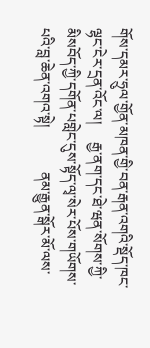གོས་དམར་ཧྲུལ་གྱོན་མཁན་གྱི་བན་རྒན་འགའི་སྡོད་ཁང་ལྷང་ངེར་དྲན་འོང་ལ།     རྒྱ་ནག་དང་ཐེ་ཝན་སོགས་ཀྱི་མིསབོད་ཀྱི་དགོན་པགླེང་དུས་སྟོད་ལྭ་སེར་པོས་གཡོགས་པའི་བླ་ཆེན་འགའ་སྟེ།            ནམ་རྒྱུན་སྒོར་མོ་ལས་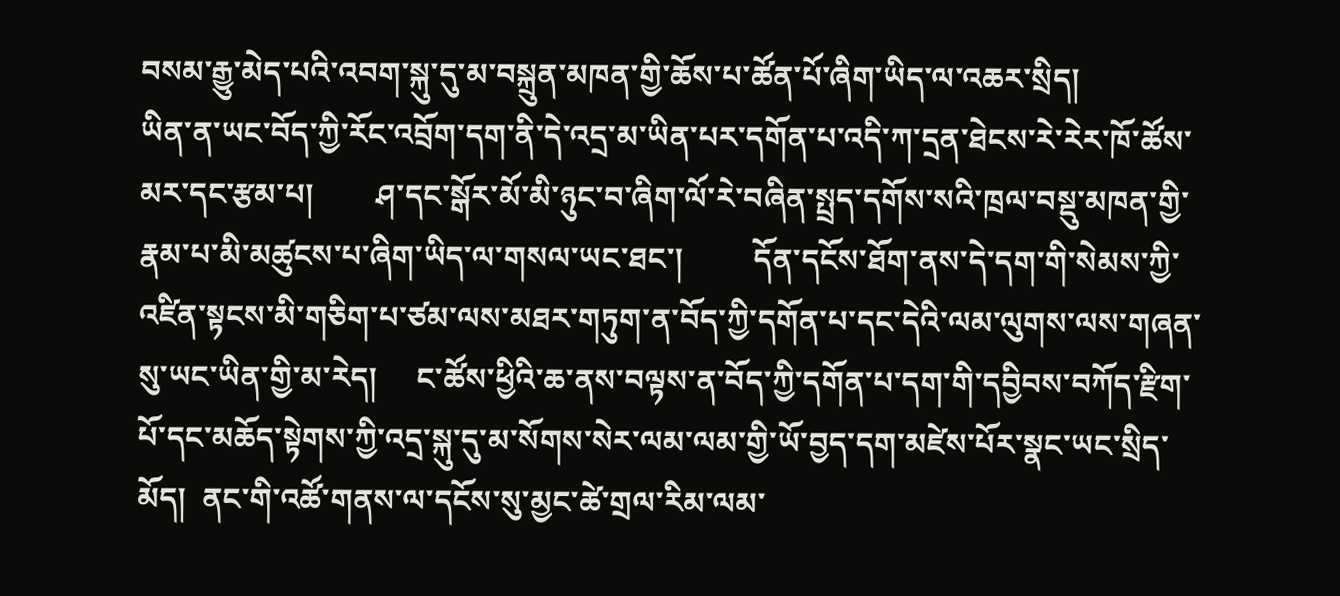བསམ་རྒྱུ་མེད་པའི་འབག་སྐུ་དུ་མ་བསྐྲུན་མཁན་གྱི་ཆོས་པ་ཚོན་པོ་ཞིག་ཡིད་ལ་འཆར་སྲིད།          ཡིན་ན་ཡང་བོད་ཀྱི་རོང་འབྲོག་དག་ནི་དེ་འདྲ་མ་ཡིན་པར་དགོན་པ་འདི་ཀ་དྲན་ཐེངས་རེ་རེར་ཁོ་ཚོས་མར་དང་རྩམ་པ།        ཤ་དང་སྒོར་མོ་མི་ཉུང་བ་ཞིག་ལོ་རེ་བཞིན་སྤྲད་དགོས་སའི་ཁྲལ་བསྡུ་མཁན་གྱི་རྣམ་པ་མི་མཚུངས་པ་ཞིག་ཡིད་ལ་གསལ་ཡང་ཐང་།         དོན་དངོས་ཐོག་ནས་དེ་དག་གི་སེམས་ཀྱི་འཛིན་སྟངས་མི་གཅིག་པ་ཙམ་ལས་མཐར་གཏུག་ན་བོད་ཀྱི་དགོན་པ་དང་དེའི་ལམ་ལུགས་ལས་གཞན་སུ་ཡང་ཡིན་གྱི་མ་རེད།     ང་ཚོས་ཕྱིའི་ཆ་ནས་བལྟས་ན་བོད་ཀྱི་དགོན་པ་དག་གི་དབྱིབས་བཀོད་རྫིག་པོ་དང་མཆོད་སྟེགས་ཀྱི་འདྲ་སྐུ་དུ་མ་སོགས་སེར་ལམ་ལམ་གྱི་ཡོ་བྱད་དག་མཛེས་པོར་སྣང་ཡང་སྲིད་མོད།  ནང་གི་འཚོ་གནས་ལ་དངོས་སུ་མྱང་ཚེ་གྲལ་རིམ་ལམ་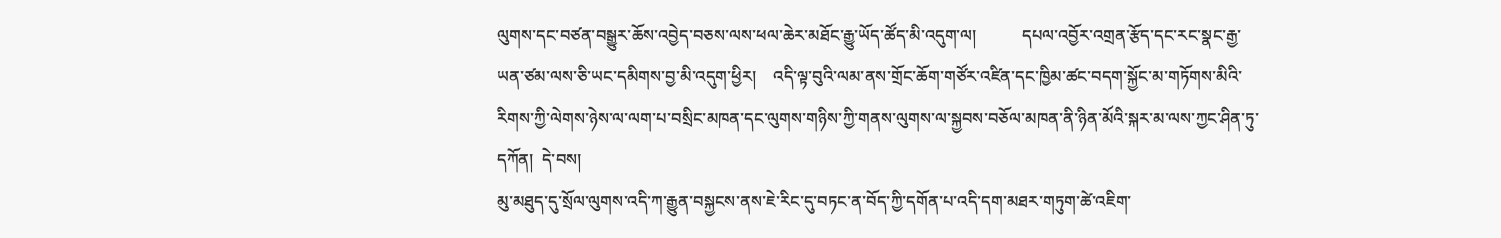ལུགས་དང་བཙན་བསྒྱུར་ཆོས་འབྱེད་བཅས་ལས་ཕལ་ཆེར་མཐོང་རྒྱུ་ཡོད་ཚོད་མི་འདུག་ལ།           དཔལ་འབྱོར་འགྲན་རྩོད་དང་རང་སྣང་རྒྱ་ཡན་ཙམ་ལས་ཅི་ཡང་དམིགས་བྱ་མི་འདུག་ཕྱིར།    འདི་ལྟ་བུའི་ལམ་ནས་གྲོང་ཆོག་གཙོར་འཛིན་དང་ཁྱིམ་ཚང་བདག་སྐྱོང་མ་གཏོགས་མིའི་རིགས་ཀྱི་ལེགས་ཉེས་ལ་ལག་པ་བསྲིང་མཁན་དང་ལུགས་གཉིས་ཀྱི་གནས་ལུགས་ལ་སྐྱབས་བཅོལ་མཁན་ནི་ཉིན་མོའི་སྐར་མ་ལས་ཀྱང་ཤིན་ཏུ་དཀོན།  དེ་བས།
མུ་མཐུད་དུ་སྲོལ་ལུགས་འདི་ཀ་རྒྱུན་བསྐྱངས་ནས་ཇེ་རིང་དུ་བཏང་ན་བོད་ཀྱི་དགོན་པ་འདི་དག་མཐར་གཏུག་ཚེ་འཇིག་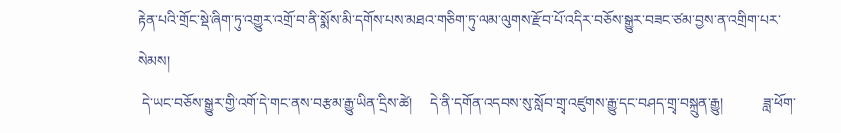རྟེན་པའི་གྲོང་སྡེ་ཞིག་ཏུ་འགྱུར་འགྲོ་བ་ནི་སྨོས་མི་དགོས་པས་མཐའ་གཅིག་ཏུ་ལམ་ལུགས་རྫོབ་པོ་འདིར་བཅོས་སྒྱུར་བཟང་ཙམ་བྱས་ན་འགྲིག་པར་སེམས།
 དེ་ཡང་བཅོས་སྒྱུར་གྱི་འགོ་དེ་གང་ནས་བརྩམ་རྒྱུ་ཡིན་དྲིས་ཚེ།     དེ་ནི་དགོན་འདབས་སུ་སློབ་གྲྭ་འཛུགས་རྒྱུ་དང་བཤད་གྲྭ་བསྐྲུན་རྒྱུ།           ཟླ་ཕོག་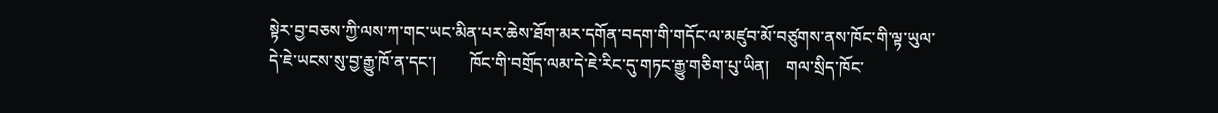སྟེར་བྱ་བཅས་ཀྱི་ལས་ཀ་གང་ཡང་མིན་པར་ཆེས་ཐོག་མར་དགོན་བདག་གི་གདོང་ལ་མཛུབ་མོ་བཙུགས་ནས་ཁོང་གི་ལྟ་ཡུལ་དེ་ཇེ་ཡངས་སུ་བྱ་རྒྱུ་ཁོ་ན་དང་།        ཁོང་གི་བགྲོད་ལམ་དེ་ཇེ་རིང་དུ་གཏང་རྒྱུ་གཅིག་པུ་ཡིན།    གལ་སྲིད་ཁོང་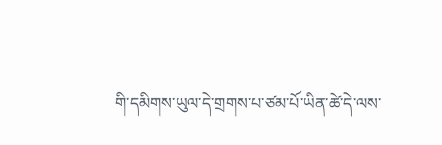གི་དམིགས་ཡུལ་དེ་གྲགས་པ་ཙམ་པོ་ཡིན་ཚེ་དེ་ལས་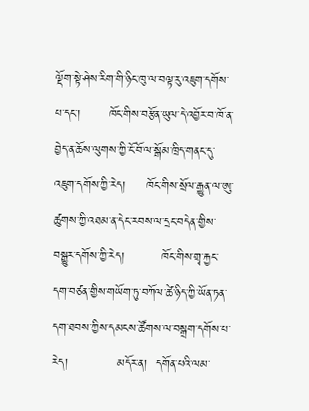ལྡོག་སྟེ་ཤེས་རིག་གི་ཉིང་ཁུ་ལ་བལྟ་རུ་འཇུག་དགོས་པ་དང་།       ཁོང་གིས་བརྩོན་ཡུལ་དེ་འབྱོར་བ་ཁོ་ན་བྱེད་ན་ཆོས་ལུགས་ཀྱི་ངོ་བོ་ལ་སྒོམ་ཁྲིད་གནང་དུ་འཇུག་དགོས་ཀྱི་རེད།     ཁོང་གིས་སྲོལ་རྒྱུན་ལ་ཨུ་ཚུགས་ཀྱི་འཐམ་ན་དེང་རབས་ལ་དྲང་བདེན་གྱིས་བསྒྱུར་དགོས་ཀྱི་རེད།         ཁོང་གིས་གྲྭ་རྐྱང་དག་བཙན་གྱིས་གཡོག་ཏུ་བཀོལ་ཚེ་ཉིད་ཀྱི་ཡོན་ཏན་དག་ཐབས་ཀྱིས་དམངས་ཚོགས་ལ་བསྒྲག་དགོས་པ་རེད།            མདོར་ན།  དགོན་པའི་ལམ་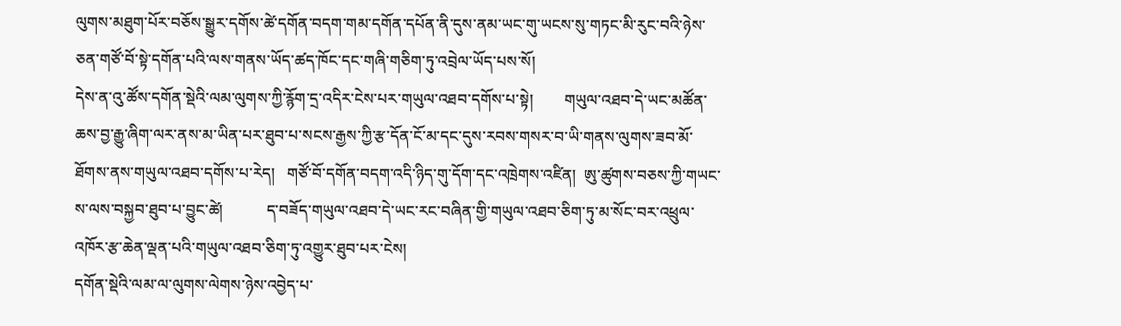ལུགས་མཐུག་པོར་བཅོས་སྒྱུར་དགོས་ཚེ་དགོན་བདག་གམ་དགོན་དཔོན་ནི་དུས་ནམ་ཡང་གུ་ཡངས་སུ་གཏང་མི་རུང་བའི་ཉེས་ཅན་གཙོ་བོ་སྟེ་དགོན་པའི་ལས་གནས་ཡོད་ཚད་ཁོང་དང་གཞི་གཅིག་ཏུ་འབྲེལ་ཡོད་པས་སོ།
དེས་ན་འུ་ཚོས་དགོན་སྡེའི་ལམ་ལུགས་ཀྱི་རྙོག་དྲ་འདིར་ངེས་པར་གཡུལ་འཐབ་དགོས་པ་སྟེ།        གཡུལ་འཐབ་དེ་ཡང་མཚོན་ཆས་བྱ་རྒྱུ་ཞིག་ལར་ནས་མ་ཡིན་པར་ཐུབ་པ་སངས་རྒྱས་ཀྱི་རྩ་དོན་ངོ་མ་དང་དུས་རབས་གསར་བ་ཡི་གནས་ལུགས་ཟབ་མོ་ཐོགས་ནས་གཡུལ་འཐབ་དགོས་པ་རེད།   གཙོ་བོ་དགོན་བདག་འདི་ཉིད་གུ་དོག་དང་འཁྲེགས་འཛིན།  ཨུ་ཚུགས་བཅས་ཀྱི་གཡང་ས་ལས་བསྐྱབ་ཐུབ་པ་བྱུང་ཚེ།           ད་བཟོད་གཡུལ་འཐབ་དེ་ཡང་རང་བཞིན་གྱི་གཡུལ་འཐབ་ཅིག་ཏུ་མ་སོང་བར་འཕྲུལ་འཁོར་རྩ་ཆེན་ལྡན་པའི་གཡུལ་འཐབ་ཅིག་ཏུ་འགྱུར་ཐུབ་པར་ངེས།
དགོན་སྡེའི་ལམ་ལ་ལུགས་ལེགས་ཉེས་འབྱེད་པ་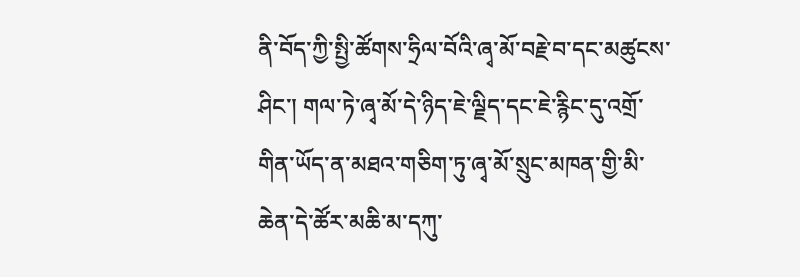ནི་བོད་ཀྱི་སྤྱི་ཚོགས་ཧྲིལ་བོའི་ཞྭ་མོ་བརྗེ་བ་དང་མཚུངས་ཤིང་། གལ་ཏེ་ཞྭ་མོ་དེ་ཉིད་ཇེ་ལྗིད་དང་ཇེ་རྙིང་དུ་འགྲོ་གིན་ཡོད་ན་མཐའ་གཅིག་ཏུ་ཞྭ་མོ་སྲུང་མཁན་གྱི་མི་ཆེན་དེ་ཚོར་མཆི་མ་དཀུ་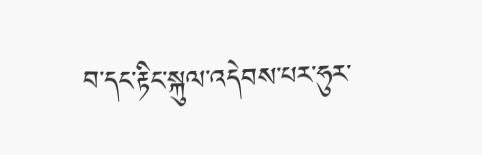བ་དང་རྟིང་སྐུལ་འདེབས་པར་ཧུར་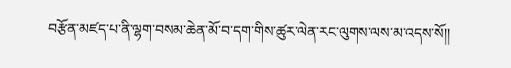བརྩོན་མཛད་པ་ནི་ལྷག་བསམ་ཆེན་མོ་བ་དག་གིས་ཚུར་ལེན་རང་ལུགས་ལས་མ་འདས་སོ།།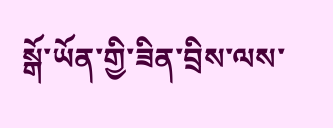སྒོ་ཡོན་གྱི་ཟིན་བྲིས་ལས་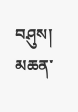བཤུས།
མཆན་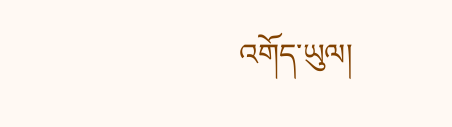འགོད་ཡུལ།